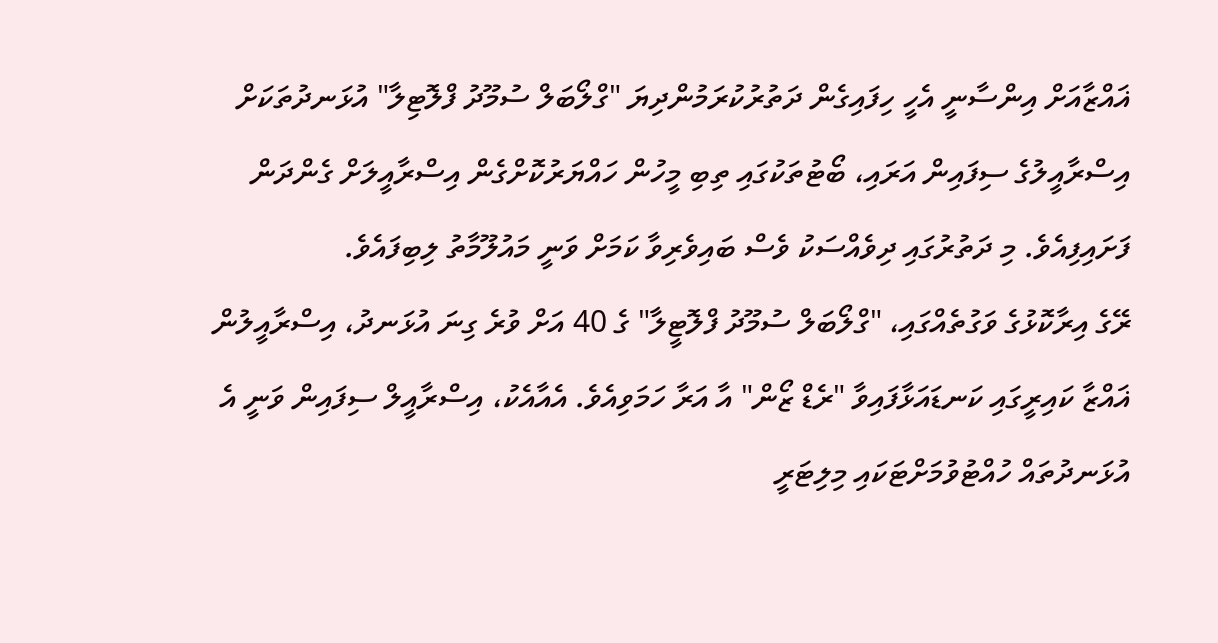ޣައްޒާއަށް އިންސާނީ އެހީ ހިފައިގެން ދަތުރުކުރަމުންދިޔަ "ގްލޯބަލް ސުމޫދު ފްލޮޓިލާ" އުޅަނދުތަކަށް އިސްރާއީލުގެ ސިފައިން އަރައި، ބޯޓުތަކުގައި ތިބި މީހުން ހައްޔަރުކޮށްގެން އިސްރާއީލަށް ގެންދަން ފަށައިފިއެވެ. މި ދަތުރުގައި ދިވެއްސަކު ވެސް ބައިވެރިވާ ކަމަށް ވަނީ މައުލޫމާތު ލިބިފައެވެ.
ރޭގެ އިރާކޮޅުގެ ވަގުތެއްގައި، "ގްލޯބަލް ސުމޫދު ފްލޮޓީލާ" ގެ 40 އަށް ވުރެ ގިނަ އުޅަނދު، އިސްރާއީލުން ޣައްޒާ ކައިރީގައި ކަނޑައަޅާފައިވާ "ރެޑް ޒޯން" އާ އަރާ ހަމަވިއެވެ. އެއާއެކު، އިސްރާއީލް ސިފައިން ވަނީ އެ އުޅަނދުތައް ހުއްޓުވުމަށްޓަކައި މިލިޓަރީ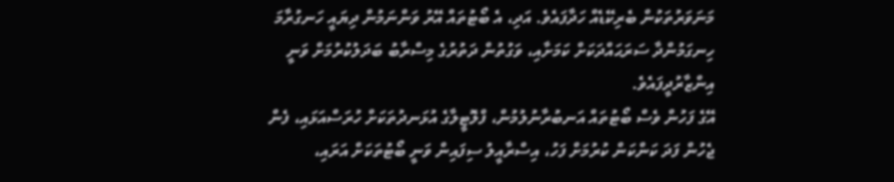މަނަވަރުތަކުން ބެރިކޭޑެއް ހަދާފައެވެ. އަދި، އެ ބޯޓުތައް އޭރު ވަންނަމުން ދިޔައީ ހަނގުރާމަ ހިނގަމުންދާ ސަރަޙައްދަކަށް ކަމަށާއި، ވަގުތުން ދަތުރުގެ މިސްރާބު ބަދަލުކުރުމަށް ވަނީ އިންޒާރުދީފައެވެ.
އޭގެ ފަހުން ވެސް ބޯޓުތައް އަނބުރާނުލުމުން، ފްލޮޓީލާގެ އުޅަނދުތަކަށް ހުރަސްއަޅައި، ފެން ޖެހުން ފަދަ ކަންކަން ކުރުމަށް ފަހު، އިސްރާއީލު ސިފައިން ވަނީ ބޯޓުތަކަށް އަރައި،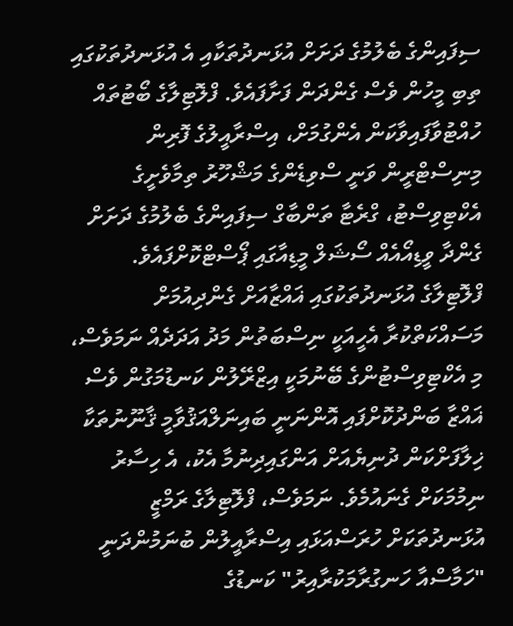ސިފައިންގެ ބެލުމުގެ ދަށަށް އުޅަނދުތަކާއި އެ އުޅަނދުތަކުގައި ތިބި މީހުން ވެސް ގެންދަން ފަށާފައެވެ. ފްލޮޓިލާގެ ބޯޓުތައް ހުއްޓުވާފައިވާކަން އެންގުމަށް، އިސްރާއީލުގެ ފޮރިން މިނިސްޓްރީން ވަނީ ސްވިޑެންގެ މަޝްހޫރު ތިމާވެށީގެ އެކްޓިވިސްޓު، ގްރެޓާ ތަންބާގް ސިފައިންގެ ބެލުމުގެ ދަށަށް ގެންދާ ވީޑިއޯއެއް ސޯޝަލް މީޑިއާގައި ޕޯސްޓްކޮށްފައެވެ.
ފްލޮޓިލާގެ އުޅަނދުތަކުގައި ޣައްޒާއަށް ގެންދިއުމަށް މަސައްކަތްކުރާ އެހީއަކީ ނިސްބަތުން މަދު އަދަދެއް ނަމަވެސް، މި އެކްޓިވިސްޓުންގެ ބޭނުމަކީ އިޒްރޭލުން ކަނޑުމަގުން ވެސް ޣައްޒާ ބަންދުކޮށްފައި އޮންނަނީ ބައިނަލްއަޤުވާމީ ޤާނޫނުތަކާ ޚިލާފަށްކަން ދުނިޔެއަށް އަންގައިދިނުމާ އެކު، އެ ހިސާރު ނިމުމަކަށް ގެނައުމެވެ. ނަމަވެސް، ފްލޮޓިލާގެ ރަމްޒީ އުޅަނދުތަކަށް ހުރަސްއަޅައި އިސްރާއީލުން ބުނަމުންދަނީ "ހަމާސްއާ ހަނގުރާމަކުރާއިރު" ކަނޑުގެ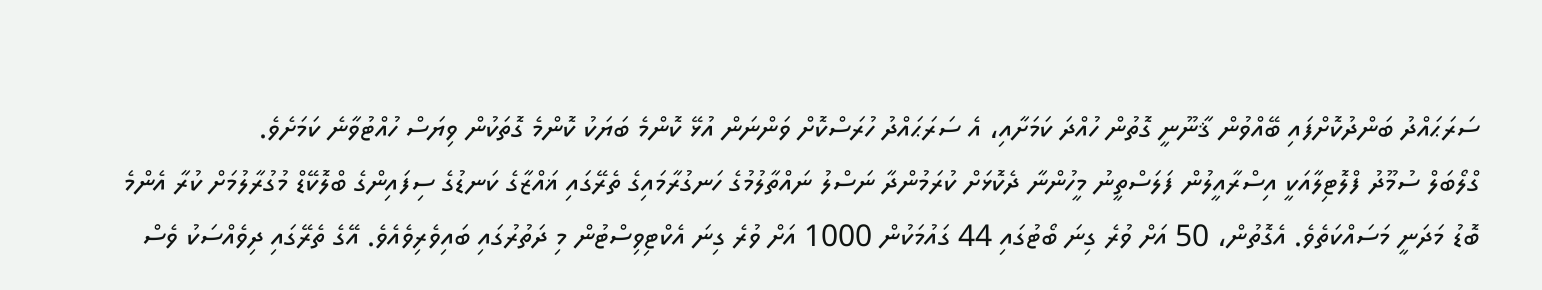ސަރަޙައްދު ބަންދުކޮށްފައި ބޭއްވުން ޤާނޫނީ ގޮތުން ހުއްދަ ކަމަށާއި، އެ ސަރަޙައްދު ހުރަސްކޮށް ވަންނަން އުޅޭ ކޮންމެ ބަޔަކު ކޮންމެ ގޮތަކުން ވިޔަސް ހުއްޓުވާނެ ކަމަށެވެ.
ގްލޯބަލް ސުމޫދު ފްލޮޓިލާއަކީ އިސްރާއީލުން ފަލަސްތީނު މީހުންނާ ދެކޮޅަށް ކުރަމުންދާ ނަސްލު ނައްތާލުމުގެ ހަނގުރާމައިގެ ތެރޭގައި ޣައްޒާގެ ކަނޑުގެ ސިފައިންގެ ބްލޮކޭޑް މުގުރާލުމަށް ކުރާ އެންމެ ބޮޑު މަދަނީ މަސައްކަތެވެ. އެގޮތުން، 50 އަށް ވުރެ ގިނަ ބޯޓުގައި 44 ގައުމަކުން 1000 އަށް ވުރެ ގިނަ އެކްޓިވިސްޓުން މި ދަތުރުގައި ބައިވެރިވެއެވެ. އޭގެ ތެރޭގައި ދިވެއްސަކު ވެސް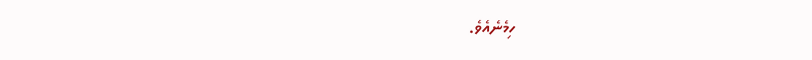ހިމެނެއެވެ.